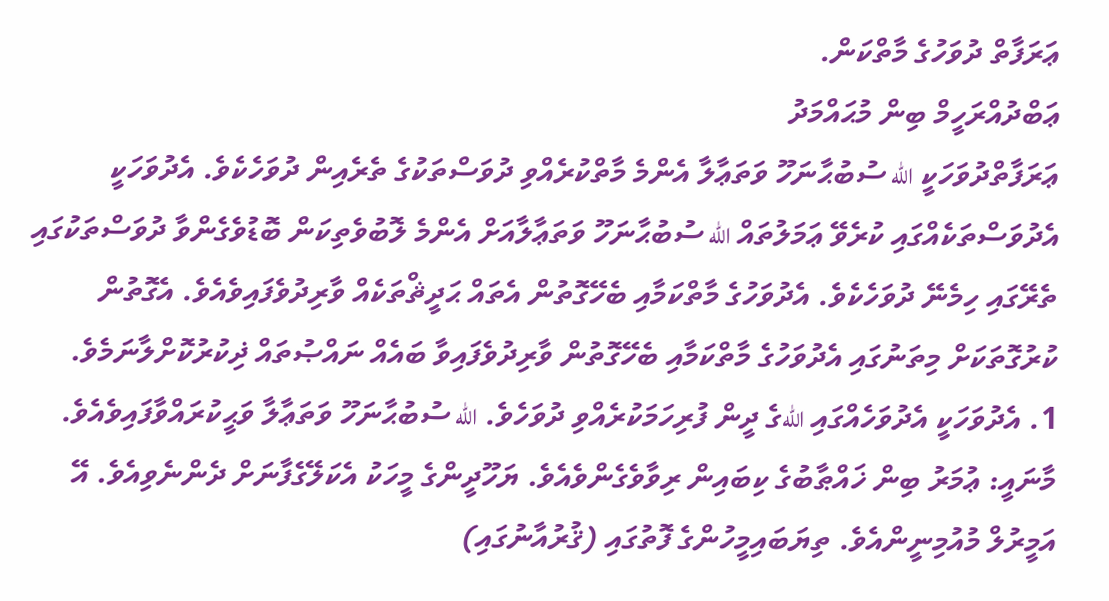ޢަރަފާތް ދުވަހުގެ މާތްކަން.
ޢަބްދުއްރަހީމް ބިން މުޙައްމަދު
ޢަރަފާތްދުވަހަކީ الله ސުބުޙާނަހޫ ވަތަޢާލާ އެންމެ މާތްކުރެއްވި ދުވަސްތަކުގެ ތެރެއިން ދުވަހެކެވެ. އެދުވަހަކީ އެދުވަސްތަކެއްގައި ކުރެވޭ ޢަމަލުތައް الله ސުބުޙާނަހޫ ވަތަޢާލާއަށް އެންމެ ލޮބުވެތިކަން ބޮޑުވެގެންވާ ދުވަސްތަކުގައި ތެރޭގައި ހިމެނޭ ދުވަހެކެވެ. އެދުވަހުގެ މާތްކަމާއި ބެހޭގޮތުން އެތައް ޙަދީޘްތަކެއް ވާރިދުވެފައިވެއެވެ. އެގޮތުން ކުރުގޮތަކަށް މިތަނުގައި އެދުވަހުގެ މާތްކަމާއި ބެހޭގޮތުން ވާރިދުވެފައިވާ ބައެއް ނައްޞުތައް ޛިކުރުކޮށްލާނަމެވެ.
1. އެދުވަހަކީ އެދުވަހެއްގައި اللهގެ ދީން ފުރިހަމަކުރެއްވި ދުވަހެވެ. الله ސުބުޙާނަހޫ ވަތަޢާލާ ވަޙީކުރައްވާފައިވެއެވެ.
މާނައީ: ޢުމަރު ބިން ޚައްޠާބުގެ ކިބައިން ރިވާވެގެންވެއެވެ. ޔަހޫދީންގެ މީހަކު އެކަލޭގެފާނަށް ދެންނެވިއެވެ. އޭ އަމީރުލް މުއުމިނީންއެވެ. ތިޔަބައިމީހުންގެ ފޮތުގައި (ޤުރުއާނުގައި)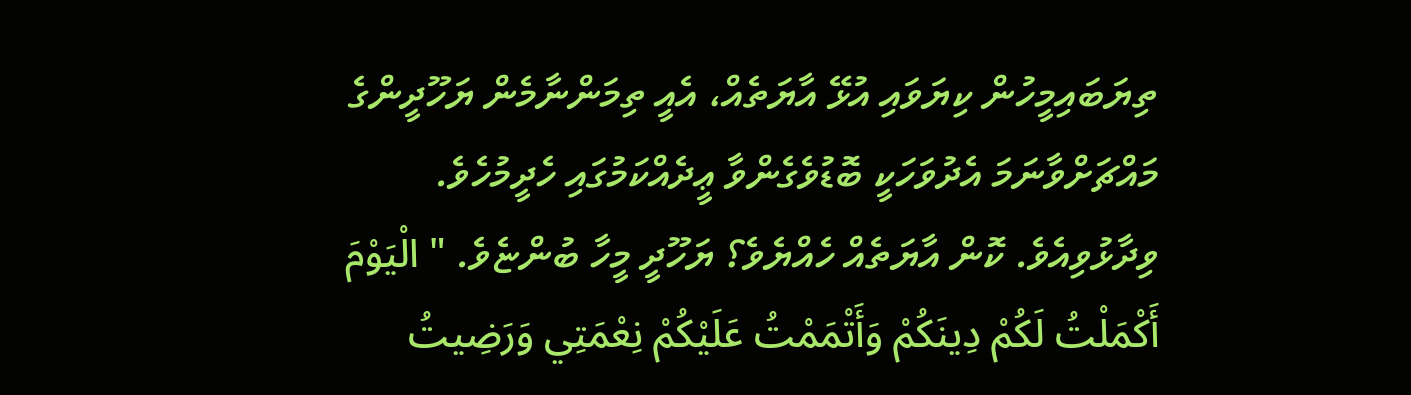ތިޔަބައިމީހުން ކިޔަވައި އުޅޭ އާޔަތެއް، އެއީ ތިމަންނާމެން ޔަހޫދީންގެ މައްޗަށްވާނަމަ އެދުވަހަކީ ބޮޑުވެގެންވާ ޢީދެއްކަމުގައި ހެދީމުހެވެ. ވިދާޅުވިއެވެ. ކޮން އާޔަތެއް ހެއްޔެވެ؟ ޔަހޫދީ މީހާ ބުންޏެވެ. " الْيَوْمَ أَكْمَلْتُ لَكُمْ دِينَكُمْ وَأَتْمَمْتُ عَلَيْكُمْ نِعْمَتِي وَرَضِيتُ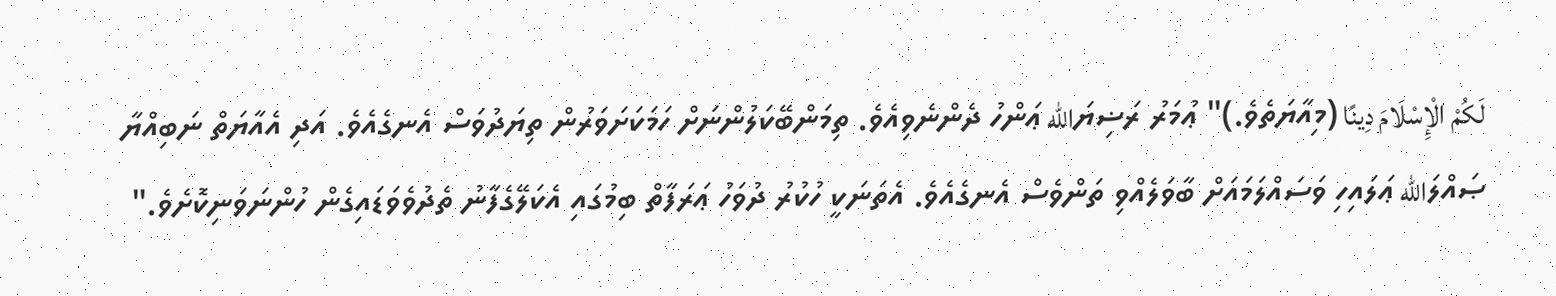لَكُمْ الْإِسْلَامَ دِينًا (މިއާޔަތެވެ.)" ޢުމަރު ރަޟިޔަالله ޢަންހު ދެންނެވިއެވެ. ތިމަންބޭކަލުންނަށް ހަމަކަށަވަރުން ތިޔަދުވަސް އެނގެއެވެ. އަދި އެއާޔަތް ނަބިއްޔާ ޞައްލަالله ޢަލައިހި ވަސައްލަމައަށް ބާވަލެއްވި ތަންވެސް އެނގެއެވެ. އެތަނަކީ ހުކުރު ދުވަހު ޢަރަފާތް ބިމުގައި އެކަލޭގެފާނު ތެދުވެވަޑައިގެން ހުންނަވަނިކޮށެވެ."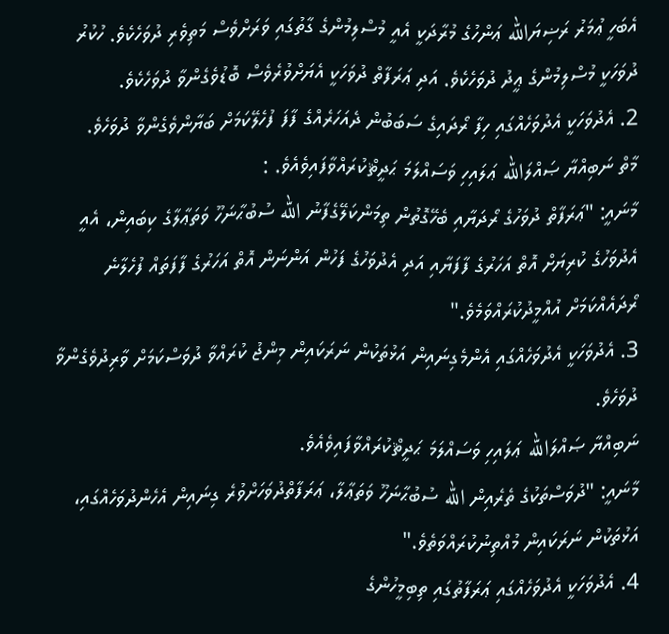އެބަހީ ޢުމަރު ރަޟިޔަالله ޢަންހުގެ މުރާދަކީ އެއީ މުސްލިމުންގެ ގާތުގައި ވަރަށްވެސް މަތިވެރި ދުވަހެކެވެ. ހުކުރު ދުވަހަކީ މުސްލިމުންގެ ޢީދު ދުވަހެކެވެ. އަދި ޢަރަފާތް ދުވަހަކީ އެޔަށްވުރެވެސް ބޮޑުވެގެންވާ ދުވަހެކެވެ.
2. އެދުވަހަކީ އެދުވަހެއްގައި ހިފާ ރޯދައިގެ ސަބަބުން ދެއަހަރެއްގެ ފާފަ ފުހެލޭކަމަށް ބަޔާންވެގެންވާ ދުވަހެވެ.
މާތް ނަބިއްޔާ ޞައްލަالله ޢަލައިހި ވަސައްލަމަ ޙަދީޘްކުރައްވާފައިވެއެވެ. :
މާނައީ: "ޢަރަފާތް ދުވަހުގެ ރޯދަޔާއި ބެހޭގޮތުން ތިމަންކަލޭގެފާނު الله ސުބުޙާނަހޫ ވަތަޢާލާގެ ކިބައިން، އެއީ އެދުވަހުގެ ކުރިޔަށް އޮތް އަހަރުގެ ފާފަޔާއި އަދި އެދުވަހުގެ ފަހުން އަންނަން އޮތް އަހަރުގެ ފާފަތައް ފުހެލާނެ ރޯދައެއްކަމަށް އުއްމީދުކުރައްވަމެވެ."
3. އެދުވަހަކީ އެދުވަހެއްގައި އެންމެގިނައިން އަޅުތަކުން ނަރަކައިން މިންޖު ކުރައްވާ ދުވަސްކަމަށް ވާރިދުވެގެންވާ ދުވަހެވެ.
ނަބިއްޔާ ޞައްލަالله ޢަލައިހި ވަސައްލަމަ ޙަދީޘްކުރައްވާފައިވެއެވެ.
މާނައީ: "ދުވަސްތަކުގެ ތެރެއިން الله ސުބުޙާނަހޫ ވަތަޢާލާ، ޢަރަފާތްދުވަހަށްވުރެ ގިނައިން އެހެންދުވަހެއްގައި، އަޅުތަކުން ނަރަކައިން މުއްތިނުކުރައްވަތެވެ."
4. އެދުވަހަކީ އެދުވަހެއްގައި ޢަރަފާތުގައި ތިބިމީހުންގެ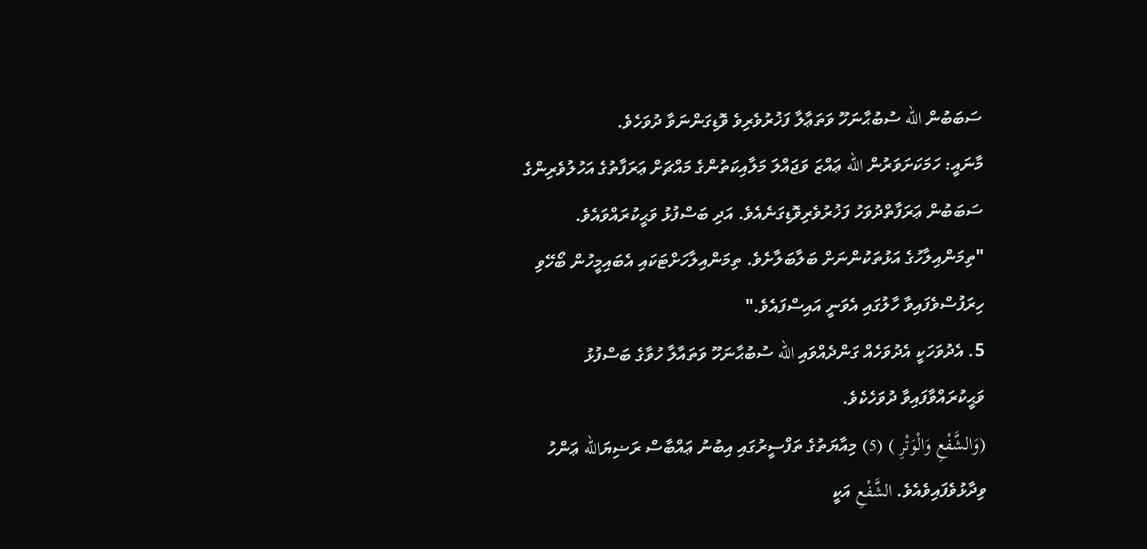ސަބަބުން الله ސުބުޙާނަހޫ ވަތަޢާލާ ފަޚުރުވެރިވެ ވޮޑިގަންނަވާ ދުވަހެވެ.
މާނައީ: ހަމަކަށަވަރުން الله ޢައްޒަ ވަޖައްލަ މަލާއިކަތުންގެ މައްޗަށް ޢަރަފާތުގެ އަހުލުވެރިންގެ ސަބަބުން ޢަރަފާތްދުވަހު ފަޚުރުވެރިވޮޑިގަނެއެވެ. އަދި ބަސްފުޅު ވަޙީކުރައްވައެވެ. "ތިމަންއިލާހުގެ އަޅުތަކުންނަށް ބަލާބަލާށެވެ. ތިމަންއިލާހަށްޓަކައި އެބައިމީހުން ބޯހޭވި ހިރަފުސްވެފައިވާ ހާލުގައި އެވަނީ އައިސްފައެވެ."
5. އެދުވަހަކީ އެދުވަހެއް ގަންދެއްވައި الله ސުބުޙާނަހޫ ވަތައާލާ ހުވާގެ ބަސްފުޅު ވަޙީކުރައްވާފައިވާ ދުވަހެކެވެ.
(وَالشَّفْعِ وَالْوَتْرِ ) (5) މިއާޔަތުގެ ތަފްސީރުގައި އިބުނު ޢައްބާސް ރަޟިޔަالله ޢަންހު ވިދާޅުވެފައިވެއެވެ. الشَّفْعِ އަކީ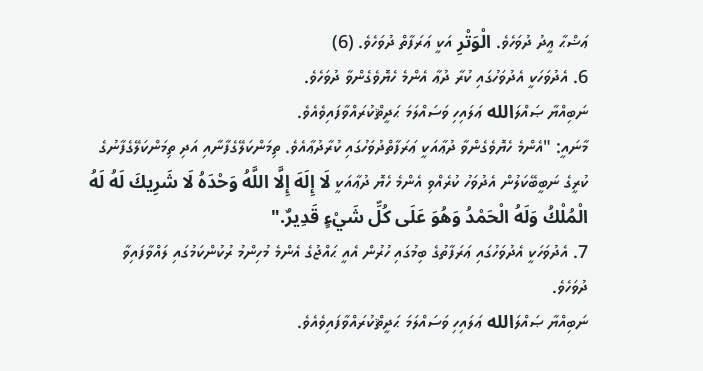ޢަޟްޙާ ޢީދު ދުވަހެވެ. الْوَتْرِ އަކީ ޢަރަފާތް ދުވަހެވެ. (6)
6. އެދުވަހަކީ އެދުވަހުގައި ކުރާ ދުޢާ އެންމެ ހެޔޮވެގެންވާ ދުވަހެވެ.
ނަބިއްޔާ ޞައްލަالله ޢަލައިހި ވަސައްލަމަ ޙަދީޘްކުރައްވާފައިވެއެވެ.
މާނައީ: "އެންމެ ހެޔޮވެގެންވާ ދުޢާއަކީ ޢަރަފާތްދުވަހުގައި ކުރާދުޢާއެވެ. ތިމަންކަލޭގެފާނާއި އަދި ތިމަންކަލޭގެފާނުގެ ކުރީގެ ނަބީބޭކަލުން އެދުވަހު ކުރެއްވި އެންމެ ހެޔޮ ދުޢާއަކީ لَا إِلَهَ إِلَّا اللَّهُ وَحْدَهُ لَا شَرِيكَ لَهُ لَهُ الْمُلْكُ وَلَهُ الْحَمْدُ وَهُوَ عَلَى كُلِّ شَيْءٍ قَدِيرٌ."
7. އެދުވަހަކީ އެދުވަހުގައި ޢަރަފާތުގެ ބިމުގައި ހުރުން އެއީ ޙައްޖުގެ އެންމެ މުހިންމު ރުކުންކަމުގައި ލައްވާފައިވާ ދުވަހެވެ.
ނަބިއްޔާ ޞައްލަالله ޢަލައިހި ވަސައްލަމަ ޙަދީޘްކުރައްވާފައިވެއެވެ.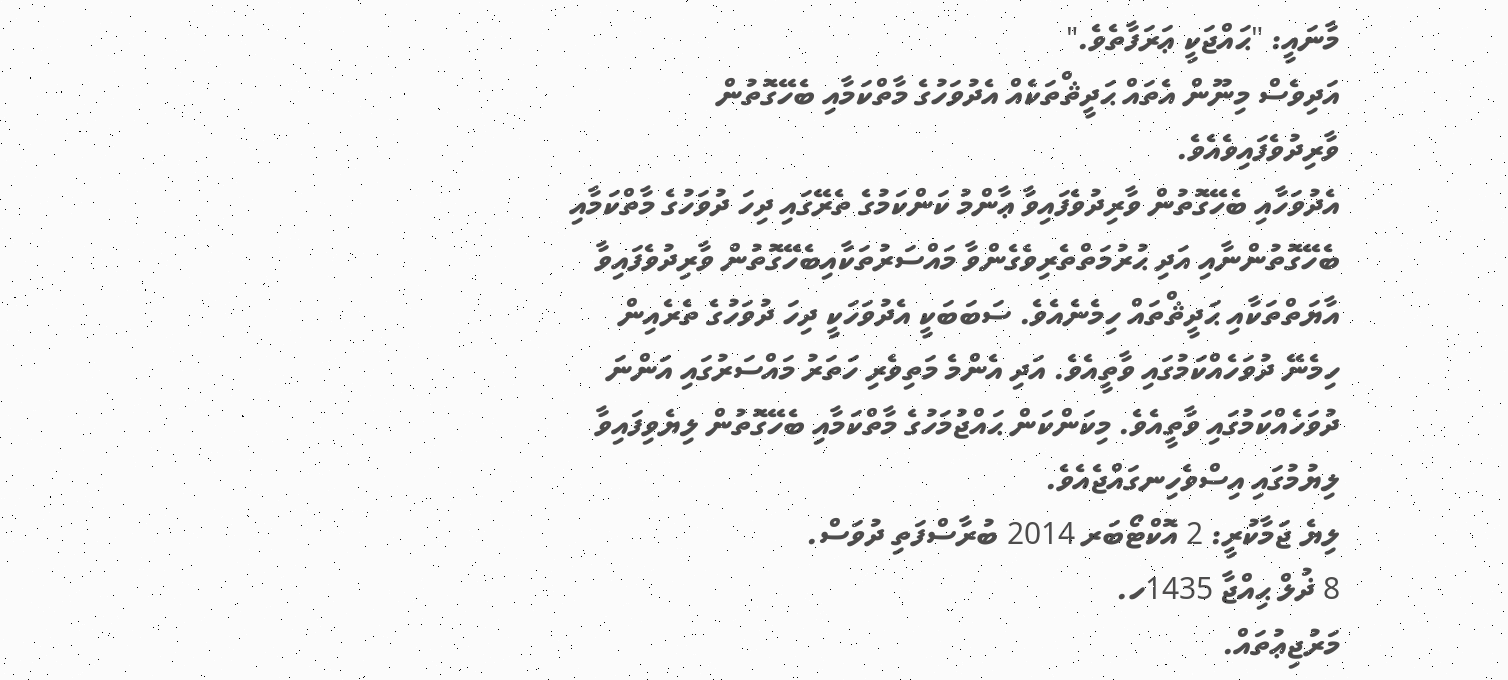މާނައީ: "ޙައްޖަކީ ޢަރަފާތެވެ."
އަދިވެސް މިނޫން އެތައް ޙަދީޘްތަކެއް އެދުވަހުގެ މާތްކަމާއި ބެހޭގޮތުން ވާރިދުވެފައިވެއެވެ.
އެދުވަހާއި ބެހޭގޮތުން ވާރިދުވެފައިވާ ޢާންމު ކަންކަމުގެ ތެރޭގައި ދިހަ ދުވަހުގެ މާތްކަމާއި ބެހޭގޮތުންނާއި އަދި ޙުރުމަތްތެރިވެގެންވާ މައްސަރުތަކާއިބެހޭގޮތުން ވާރިދުވެފައިވާ އާޔަތްތަކާއި ޙަދީޘްތައް ހިމެނެއެވެ. ސަބަބަކީ އެދުވަހަކީ ދިހަ ދުވަހުގެ ތެރެއިން ހިމެނޭ ދުވަހެއްކަމުގައި ވާތީއެވެ. އަދި އެންމެ މަތިވެރި ހަތަރު މައްސަރުގައި އަންނަ ދުވަހެއްކަމުގައި ވާތީއެވެ. މިކަންކަން ޙައްޖުމަހުގެ މާތްކަމާއި ބެހޭގޮތުން ލިޔެވިފައިވާ ލިޔުމުގައި އިސްވެހިނގައްޖެއެވެ.
ލިޔެ ޖަމާކުރީ: 2 އޮކްޓޯބަރ 2014 ބުރާސްފަތި ދުވަސް.
8 ޛުލް ޙިއްޖާ 1435ހ.
މަރުޖިޢުތައް.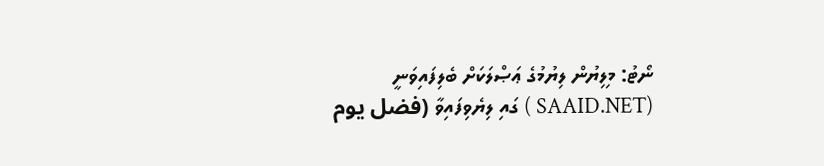ނޯޓު: މިލިޔުން ލިޔުމުގެ ޢަޞްލަކަށް ބެލިފައިވަނީ (SAAID.NET ) ގައި ލިޔެވިފައިވާ (فضل يوم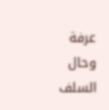عرفة وحال السلف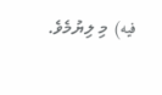فيه) މި ލިޔުމެވެ.